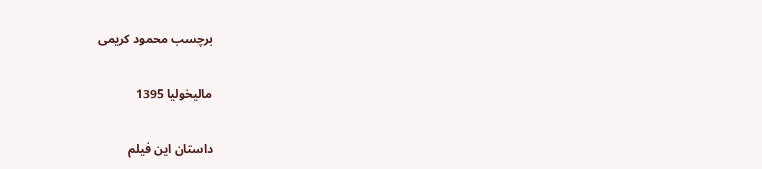برچسب محمود کریمی

مالیخولیا 1395

داستان این فیلم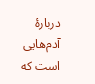دربارهٔ آدم‌هایی است که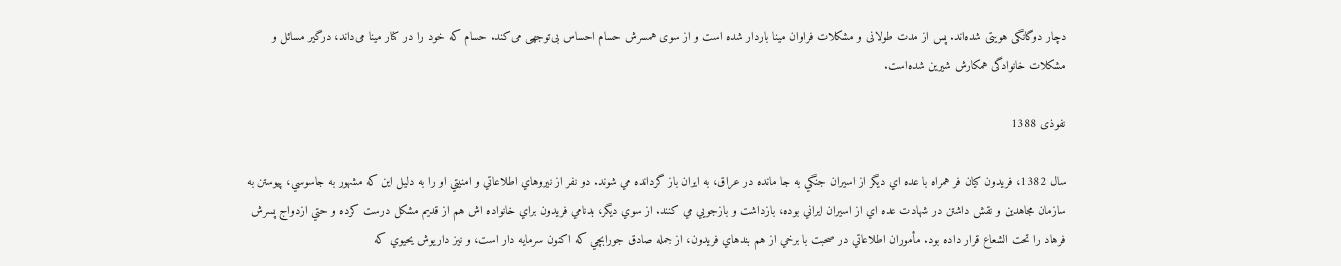دچار دوگانگی هویتی شده‌اند. پس از مدت طولانی و مشکلات فراوان مینا باردار شده است و از سوی همسرش حسام احساس بی‌توجهی می‌کند. حسام که خود را در کنار مینا می‌داند، درگیر مسائل و مشکلات خانوادگی همکارش شیرین شده‌است.

نفوذی 1388

سال 1382، فريدون كيان فر همراه با عده اي ديگر از اسيران جنگي به جا مانده در عراق، به ايران باز گردانده مي شوند. دو نفر از نيروهاي اطلاعاتي و امنيتي او را به دليل اين كه مشهور به جاسوسي، پيوستن به سازمان مجاهدين و نقش داشتن در شهادت عده اي از اسيران ايراني بوده، بازداشت و بازجويي مي كنند. از سوي ديگر، بدنامي فريدون براي خانواده اش هم از قديم مشكل درست كرده و حتي ازدواج پسرش فرهاد را تحت الشعاع قرار داده بود. مأموران اطلاعاتي در صحبت با برخي از هم بندهاي فريدون، از جمله صادق جورابچي كه اكنون سرمايه دار است، و نيز داريوش يحيوي كه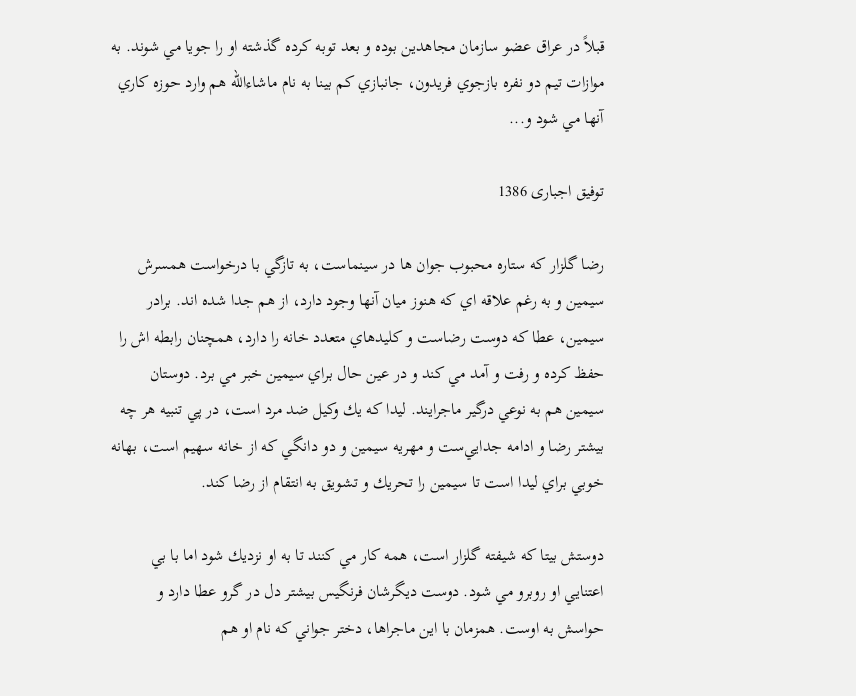قبلاً در عراق عضو سازمان مجاهدين بوده و بعد توبه كرده گذشته او را جويا مي شوند. به موازات تيم دو نفره بازجوي فريدون، جانبازي كم بينا به نام ماشاءالله هم وارد حوزه كاري آنها مي شود و...

توفیق اجباری 1386

رضا گلزار كه ستاره محبوب جوان ها در سينماست، به تازگي با درخواست همسرش سيمين و به رغم علاقه اي كه هنوز ميان آنها وجود دارد، از هم جدا شده اند. برادر سيمين، عطا كه دوست رضاست و كليدهاي متعدد خانه را دارد، همچنان رابطه اش را حفظ كرده و رفت و آمد مي كند و در عين حال براي سيمين خبر مي برد. دوستان سيمين هم به نوعي درگير ماجرايند. ليدا كه يك وكيل ضد مرد است، در پي تنبيه هر چه بيشتر رضا و ادامه جدايي‌ست و مهريه سيمين و دو دانگي كه از خانه سهيم است، بهانه خوبي براي ليدا است تا سيمين را تحريك و تشويق به انتقام از رضا كند.

دوستش بيتا كه شيفته گلزار است، همه كار مي كنند تا به او نزديك شود اما با بي اعتنايي او روبرو مي شود. دوست ديگرشان فرنگيس بيشتر دل در گرو عطا دارد و حواسش به اوست. همزمان با اين ماجراها، دختر جواني كه نام او هم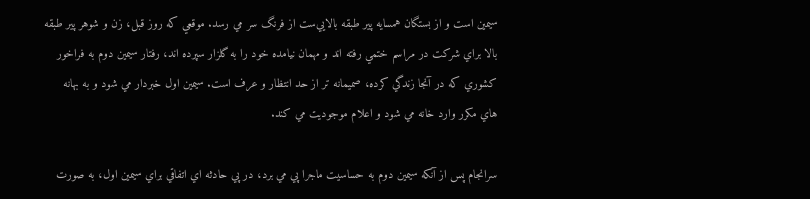سيمين است و از بستگان همسايه پير طبقه بالايي‌ست از فرنگ سر مي رسد. موقعي كه روز قبل، زن و شوهر پير طبقه بالا براي شركت در مراسم ختمي رفته اند و مهمان نيامده خود را به گلزار سپرده اند، رفتار سيمين دوم به فراخور كشوري كه در آنجا زندگي كرده، صميمانه تر از حد انتظار و عرف است. سيمين اول خبردار مي شود و به بهانه هاي مكرر وارد خانه مي شود و اعلام موجوديت مي كند.

سرانجام پس از آنكه سيمين دوم به حساسيت ماجرا پي مي برد، در پي حادثه اي اتفاقي براي سيمين اول، به صورت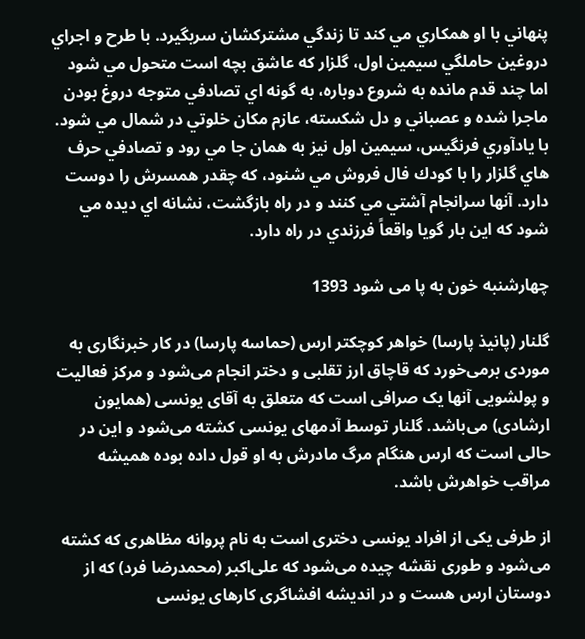پنهاني با او همكاري مي كند تا زندگي مشتركشان سربگيرد. با طرح و اجراي دروغين حاملگي سيمين اول، گلزار كه عاشق بچه است متحول مي شود اما چند قدم مانده به شروع دوباره، به گونه اي تصادفي متوجه دروغ بودن ماجرا شده و عصباني و دل شكسته، عازم مكان خلوتي در شمال مي شود. با يادآوري فرنگيس، سيمين اول نيز به همان جا مي رود و تصادفي حرف هاي گلزار را با كودك فال فروش مي شنود، كه چقدر همسرش را دوست دارد. آنها سرانجام آشتي مي كنند و در راه بازگشت، نشانه اي ديده مي شود كه اين بار گويا واقعاً فرزندي در راه دارد.

چهارشنبه خون به پا می شود 1393

گلنار (پانیذ پارسا) خواهر کوچکتر ارس (حماسه پارسا) در کار خبرنگاری به موردی برمی‌خورد که قاچاق ارز تقلبی و دختر انجام می‌شود و مرکز فعالیت و پولشویی آنها یک صرافی است که متعلق به آقای یونسی (همایون ارشادی) می‌باشد. گلنار توسط آدمهای یونسی کشته می‌شود و این در حالی است که ارس هنگام مرگ مادرش به او قول داده بوده همیشه مراقب خواهرش باشد.

از طرفی یکی از افراد یونسی دختری است به نام پروانه مظاهری که کشته می‌شود و طوری نقشه چیده می‌شود که علی‌اکبر (محمدرضا فرد) که از دوستان ارس هست و در اندیشه افشاگری کارهای یونسی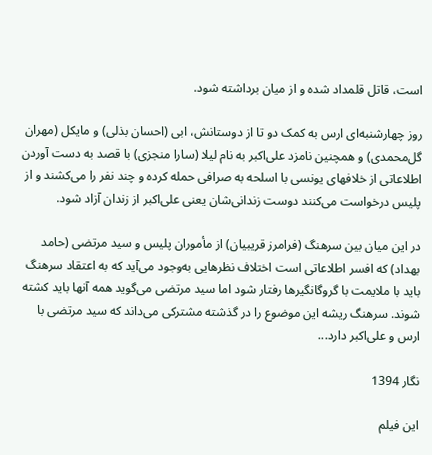است، قاتل قلمداد شده و از میان برداشته شود.

روز چهارشنبه‌ای ارس به کمک دو تا از دوستانش، ابی (احسان بذلی) و مایکل (مهران گل‌محمدی) و همچنین نامزد علی‌اکبر به نام لیلا (سارا منجزی) با قصد به دست آوردن اطلاعاتی از خلافهای یونسی با اسلحه به صرافی حمله کرده و چند نفر را می‌کشند و از پلیس درخواست می‌کنند دوست زندانی‌شان یعنی علی‌اکبر از زندان آزاد شود.

در این میان بین سرهنگ (فرامرز قریبیان) از مأموران پلیس و سید مرتضی (حامد بهداد) که افسر اطلاعاتی است اختلاف نظرهایی به‌وجود می‌آید که به اعتقاد سرهنگ باید با ملایمت با گروگانگیرها رفتار شود اما سید مرتضی می‌گوید همه آنها باید کشته شوند. سرهنگ ریشه این موضوع را در گذشته مشترکی می‌داند که سید مرتضی با ارس و علی‌اکبر دارد...

نگار 1394

این فیلم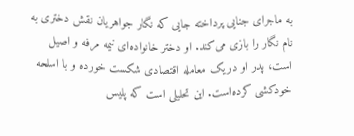به ماجرای جنایی پرداخته جایی که نگار جواهریان نقش دختری به نام نگار را بازی می‌کند. او دختر خانواده‌ای نیمه مرفه و اصیل است، پدر او دریک معامله اقتصادی شکست خورده و با اسلحه خودکشی کرده‌است. این تحلیلی است که پلیس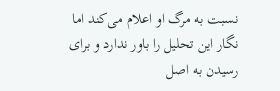نسبت به مرگ او اعلام می‌کند اما نگار این تحلیل را باور ندارد و برای رسیدن به اصل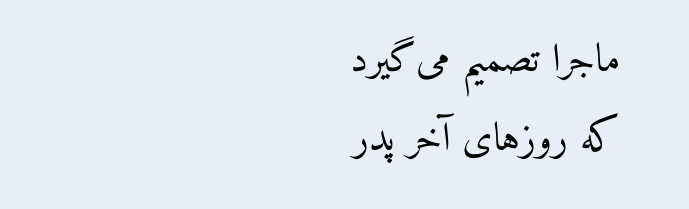ماجرا تصمیم می‌گیرد که روزهای آخر پدر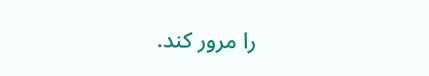را مرور کند.